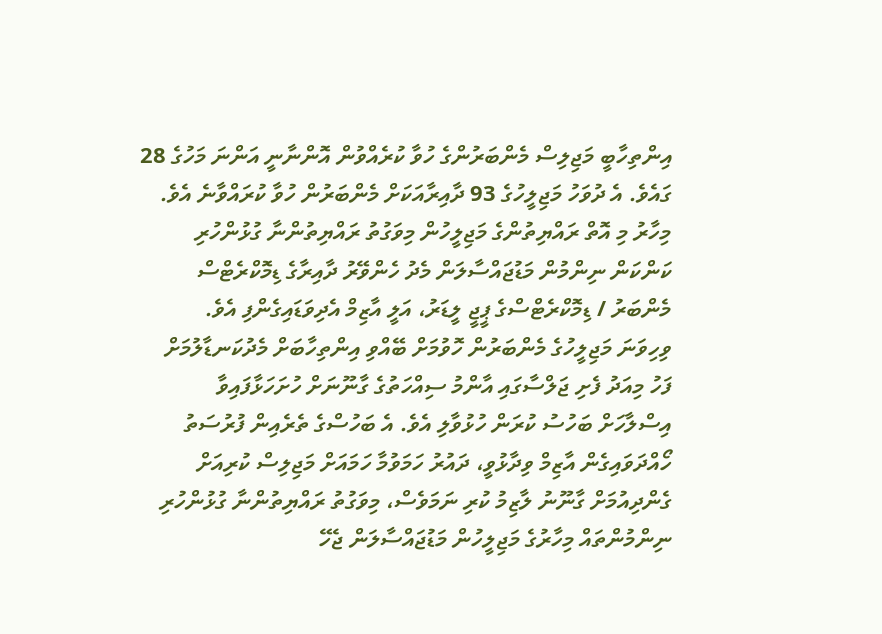އިންތިހާބީ މަޖިލިސް މެންބަރުންގެ ހުވާ ކުރެއްވުން އޮންނާނީ އަންނަ މަހުގެ 28 ގައެވެ. އެ ދުވަހު މަޖިލީހުގެ 93 ދާއިރާއަކަށް މެންބަރުން ހުވާ ކުރައްވާނެ އެވެ.
މިހާރު މި އޮތް ރައްޔިތުންގެ މަޖިލީހުން މިވަގުތު ރައްޔިތުންނާ ގުޅުންހުރި ކަންކަން ނިންމުން މަޑުޖައްސާލަން މެދު ހެންވޭރު ދާއިރާގެ ޑިމޮކްރެޓްސް މެންބަރު / ޑިމޮކްރެޓްސްގެ ޕީޖީ ލީޑަރު، އަލީ އާޒިމް އެދިވަޑައިގެންފި އެވެ.
ވިހިވަނަ މަޖިލީހުގެ މެންބަރުން ހޮވުމަށް ބޭއްވި އިންތިހާބަށް މެދުކަނޑާލުމަށް ފަހު މިއަދު ފެށި ޖަލްސާގައި އާންމު ސިއްހަތުގެ ގާނޫނަށް ހުށަހަޅާފައިވާ އިސްލާހަށް ބަހުސު ކުރަން ހުޅުވާލި އެވެ. އެ ބަހުސްގެ ތެރެއިން ފުރުސަތު ހޯއްދަވައިގެން އާޒިމް ވިދާޅުވީ، ދައުރު ހަމަވުމާ ހަމައަށް މަޖިލިސް ކުރިއަށް ގެންދިއުމަށް ގާނޫނު ލާޒިމު ކުރި ނަމަވެސް، މިވަގުތު ރައްޔިތުންނާ ގުޅުންހުރި ނިންމުންތައް މިހާރުގެ މަޖިލީހުން މަޑުޖައްސާލަން ޖެހޭ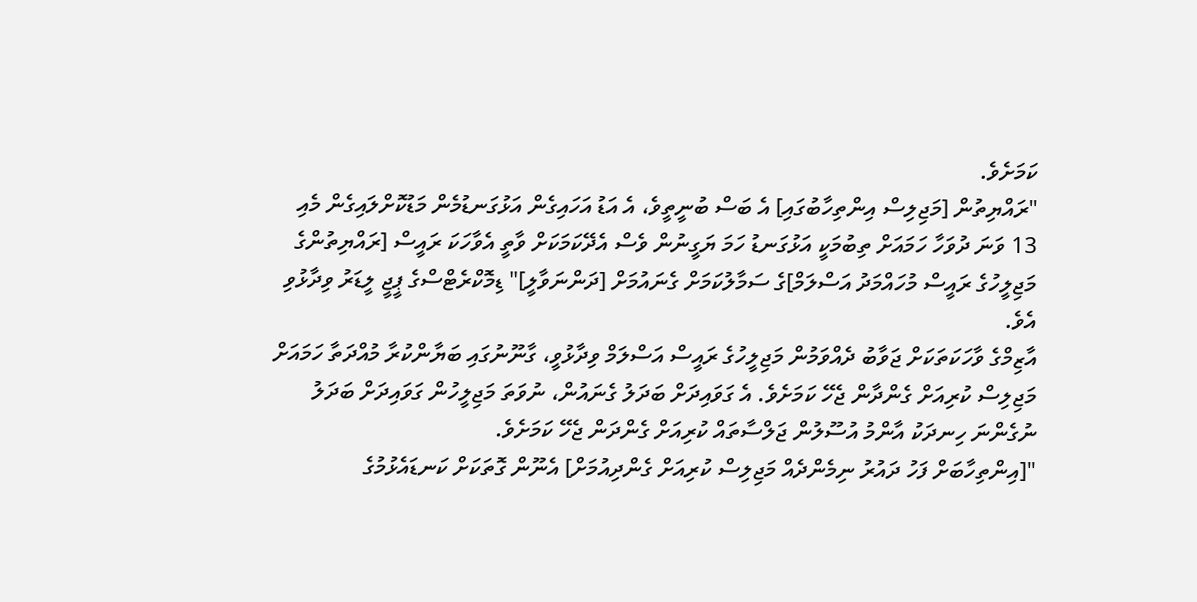ކަމަށެވެ.
"ރައްޔިތުން [މަޖިލިސް އިންތިހާބުގައި] އެ ބަސް ބުނީތީވެ، އެ އަޑު އަހައިގެން އަޅުގަނޑުމެން މަޑުކޮށްލައިގެން މެއި 13 ވަނަ ދުވަހާ ހަމައަށް ތިބުމަކީ އަޅުގަނޑު ހަމަ ޔަގީނުން ވެސް އެދޭކަމަކަށް ވާތީ އެވާހަކަ ރައީސް [ރައްޔިތުންގެ މަޖިލީހުގެ ރައީސް މުހައްމަދު އަސްލަމް]ގެ ސަމާލުކަމަށް ގެނައުމަށް [ދަންނަވާލީ]" ޑިމޮކްރެޓްސްގެ ޕީޖީ ލީޑަރު ވިދާޅުވި އެވެ.
އާޒިމްގެ ވާހަކަތަކަށް ޖަވާބު ދެއްވަމުން މަޖިލީހުގެ ރައީސް އަސްލަމް ވިދާޅުވީ، ގާނޫނުގައި ބަޔާންކުރާ މުއްދަތާ ހަމައަށް މަޖިލިސް ކުރިއަށް ގެންދާން ޖެހޭ ކަމަށެވެ. އެ ގަވައިދަށް ބަދަލު ގެނައުން، ނުވަތަ މަޖިލީހުން ގަވައިދަށް ބަދަލު ނުގެންނަ ހިނދަކު އާންމު އުސޫލުން ޖަލްސާތައް ކުރިއަށް ގެންދަން ޖެހޭ ކަމަށެވެ.
"[އިންތިހާބަށް ފަހު ދައުރު ނިމެންދެއް މަޖިލިސް ކުރިއަށް ގެންދިއުމަށް] އެނޫން ގޮތަކަށް ކަނޑައެޅުމުގެ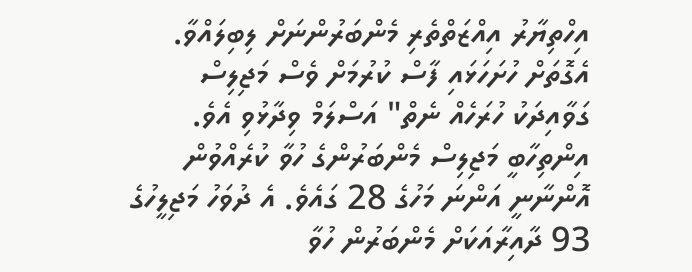އިހްތިޔާރު އިއްޒަތްތެރި މެންބަރުންނަށް ލިބިލައްވާ. އެގޮތަށް ހުށަހަޅައި ފާސް ކުރުމަށް ވެސް މަޖިލިސް ގަވާއިދަކު ހުރަހެއް ނެތް" އަސްލަމް ވިދާޅުވި އެވެ.
އިންތިހާބީ މަޖިލިސް މެންބަރުންގެ ހުވާ ކުރެއްވުން އޮންނާނީ އަންނަ މަހުގެ 28 ގައެވެ. އެ ދުވަހު މަޖިލީހުގެ 93 ދާއިރާއަކަށް މެންބަރުން ހުވާ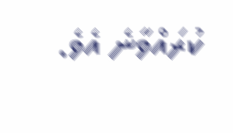ކުރައްވާނެ އެވެ.